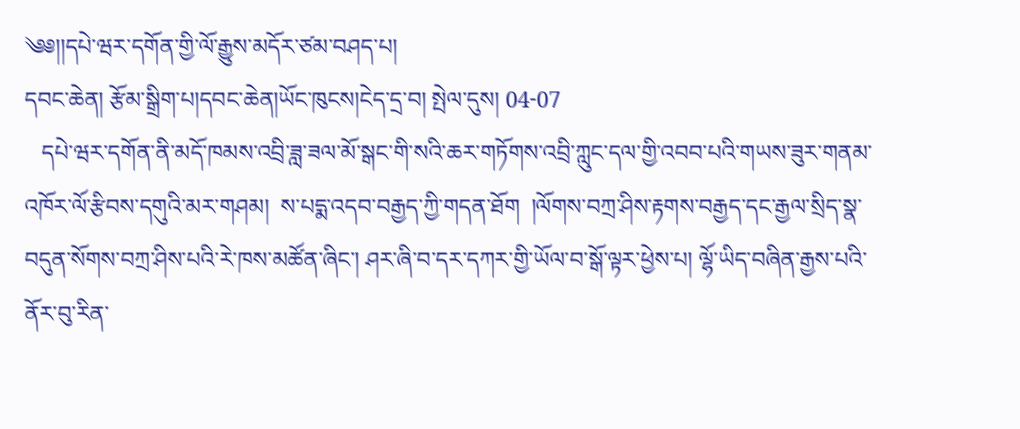༄༅།།དཔེ་ཝར་དགོན་གྱི་ལོ་རྒྱུས་མདོར་ཙམ་བཤད་པ།
དབང་ཆེན། རྩོམ་སྒྲིག་པ།དབང་ཆེན།ཡོང་ཁུངས།ངེད་དྲ་བ། སྤེལ་དུས། 04-07
   དཔེ་ཝར་དགོན་ནི་མདོ་ཁམས་འབྲི་ཟླ་ཟལ་མོ་སྒང་གི་སའི་ཆར་གཏོགས་འབྲི་ཀླུང་དལ་གྱི་འབབ་པའི་གཡས་ཟུར་གནམ་འཁོར་ལོ་རྩིབས་དགུའི་མར་གཤམ།  ས་པདྨ་འདབ་བརྒྱད་ཀྱི་གདན་ཐོག  །ལོགས་བཀྲ་ཤིས་རྟགས་བརྒྱད་དང་རྒྱལ་སྲིད་སྣ་བདུན་སོགས་བཀྲ་ཤིས་པའི་རེ་ཁས་མཚོན་ཞིང་། ཤར་ཞི་བ་དར་དཀར་གྱི་ཡོལ་བ་སྒོ་ལྟར་ཕྱེས་པ། ལྷོ་ཡིད་བཞིན་རྒྱས་པའི་ནོར་བུ་རིན་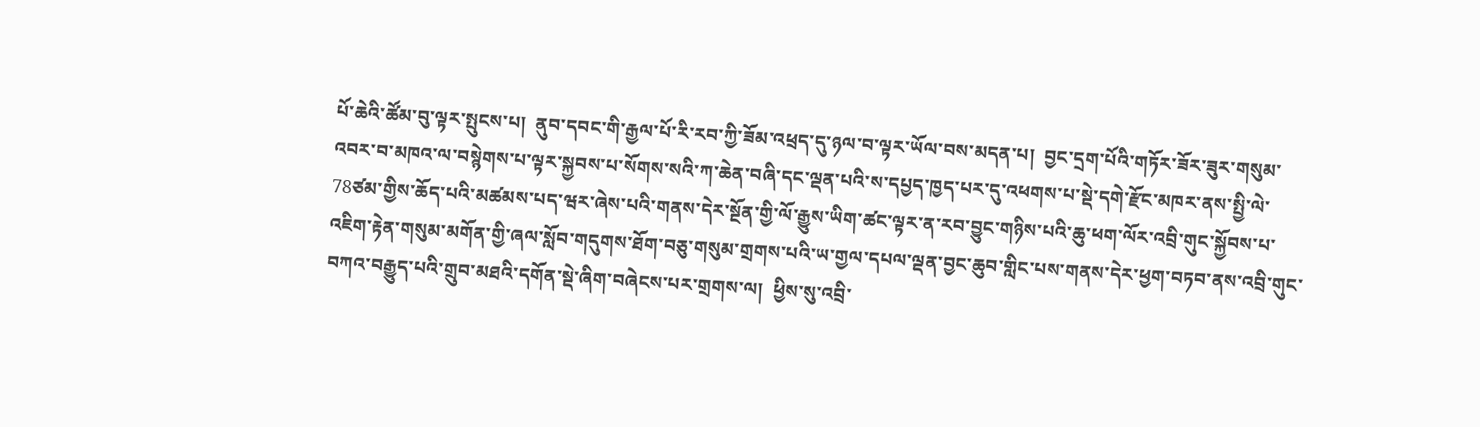པོ་ཆེའི་ཚོམ་བུ་ལྟར་སྤུངས་པ།  ནུབ་དབང་གི་རྒྱལ་པོ་རི་རབ་ཀྱི་ཟོམ་འཕྲད་དུ་ཉལ་བ་ལྟར་ཡོལ་བས་མདན་པ།  བྱང་དྲག་པོའི་གཏོར་ཟོར་ཟུར་གསུམ་འབར་བ་མཁའ་ལ་བསྙེགས་པ་ལྟར་སྐྱབས་པ་སོགས་སའི་ཀ་ཆེན་བཞི་དང་ལྡན་པའི་ས་དཔྱད་ཁྱད་པར་དུ་འཕགས་པ་སྡེ་དགེ་རྫོང་མཁར་ནས་སྤྱི་ལེ་78ཙམ་གྱིས་ཆོད་པའི་མཚམས་པད་ཝར་ཞེས་པའི་གནས་དེར་སྔོན་གྱི་ལོ་རྒྱུས་ཡིག་ཚང་ལྟར་ན་རབ་བྱུང་གཉིས་པའི་ཆུ་ཕག་ལོར་འབྲི་གུང་སྐྱོབས་པ་འཇིག་རྟེན་གསུམ་མགོན་གྱི་ཞལ་སློབ་གདུགས་ཐོག་བཅུ་གསུམ་གྲགས་པའི་ཡ་གྱལ་དཔལ་ལྡན་བྱང་ཆུབ་གླིང་པས་གནས་དེར་ཕྱག་བཏབ་ནས་འབྲི་གུང་བཀའ་བརྒྱུད་པའི་གྲུབ་མཐའི་དགོན་སྡེ་ཞིག་བཞེངས་པར་གྲགས་ལ།  ཕྱིས་སུ་འབྲི་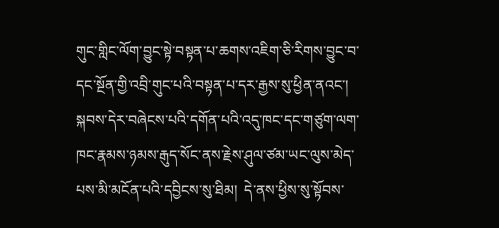གུང་གླིང་ལོག་བྱུང་སྟེ་བསྟན་པ་ཆགས་འཇིག་ཅི་རིགས་བྱུང་བ་དང་སྔོན་གྱི་འབྲི་གུང་པའི་བསྟན་པ་དར་རྒྱས་སུ་ཕྱིན་ནའང་། སྐབས་དེར་བཞེངས་པའི་དགོན་པའི་འདུ་ཁང་དང་གཙུག་ལག་ཁང་རྣམས་ཉམས་རྒུད་སོང་ནས་རྗེས་ཤུལ་ཙམ་ཡང་ལུས་མེད་པས་མི་མངོན་པའི་དབྱིངས་སུ་ཐིམ།  དེ་ནས་ཕྱིས་སུ་སྟོབས་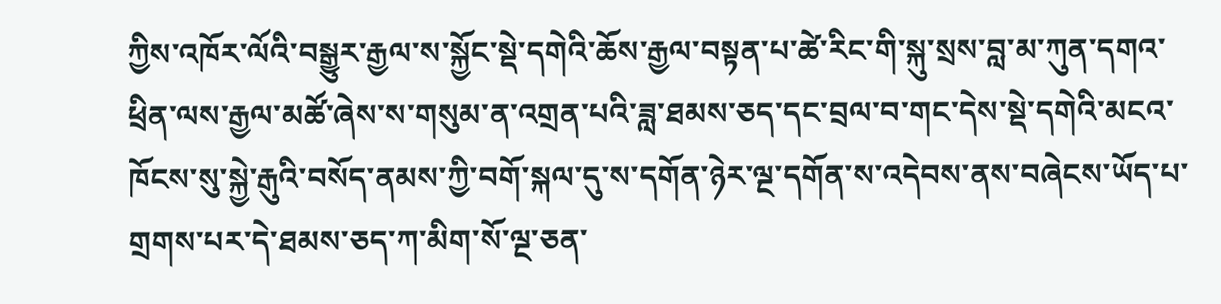ཀྱིས་འཁོར་ལོའི་བསྒྱུར་རྒྱལ་ས་སྐྱོང་སྡེ་དགེའི་ཆོས་རྒྱལ་བསྟན་པ་ཚེ་རིང་གི་སྐུ་སྲས་བླ་མ་ཀུན་དགའ་ཕྲིན་ལས་རྒྱལ་མཚོ་ཞེས་ས་གསུམ་ན་འགྲན་པའི་ཟླ་ཐམས་ཅད་དང་བྲལ་བ་གང་དེས་སྡེ་དགེའི་མངའ་ཁོངས་སུ་སྐྱེ་རྒུའི་བསོད་ནམས་ཀྱི་བགོ་སྐལ་དུ་ས་དགོན་ཉེར་ལྔ་དགོན་ས་འདེབས་ནས་བཞེངས་ཡོད་པ་གྲགས་པར་དེ་ཐམས་ཅད་ཀ་མིག་སོ་ལྔ་ཅན་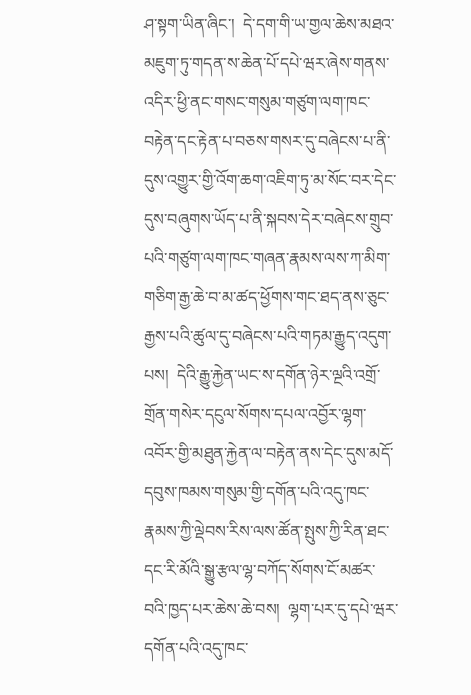ཤ་སྟག་ཡིན་ཞིང་།  དེ་དག་གི་ཡ་གྱལ་ཆེས་མཐའ་མཇུག་ཏུ་གདན་ས་ཆེན་པོ་དཔེ་ཝར་ཞེས་གནས་འདིར་ཕྱི་ནང་གསང་གསུམ་གཙུག་ལག་ཁང་བརྟེན་དང་རྟེན་པ་བཅས་གསར་དུ་བཞེངས་པ་ནི་དུས་འགྱུར་གྱི་འོག་ཆག་འཇིག་ཏུ་མ་སོང་བར་དེང་དུས་བཞུགས་ཡོད་པ་ནི་སྐབས་དེར་བཞེངས་གྲུབ་པའི་གཙུག་ལག་ཁང་གཞན་རྣམས་ལས་ཀ་མིག་གཅིག་རྒྱ་ཆེ་བ་མ་ཚད་ཕྱོགས་གང་ཐད་ནས་ཅུང་རྒྱས་པའི་ཚུལ་དུ་བཞེངས་པའི་གཏམ་རྒྱུད་འདུག་པས།  དེའི་རྒྱུ་རྐྱེན་ཡང་ས་དགོན་ཉེར་ལྔའི་འགྲོ་གྲོན་གསེར་དངུལ་སོགས་དཔལ་འབྱོར་ལྷག་འབོར་གྱི་མཐུན་རྐྱེན་ལ་བརྟེན་ནས་དེང་དུས་མདོ་དབུས་ཁམས་གསུམ་གྱི་དགོན་པའི་འདུ་ཁང་རྣམས་ཀྱི་ལྡེབས་རིས་ལས་ཚོན་སྤུས་ཀྱི་རིན་ཐང་དང་རི་མོའི་སྒྱུ་རྩལ་ལྷ་བཀོད་སོགས་ངོ་མཚར་བའི་ཁྱད་པར་ཆེས་ཆེ་བས།  ལྷག་པར་དུ་དཔེ་ཝར་དགོན་པའི་འདུ་ཁང་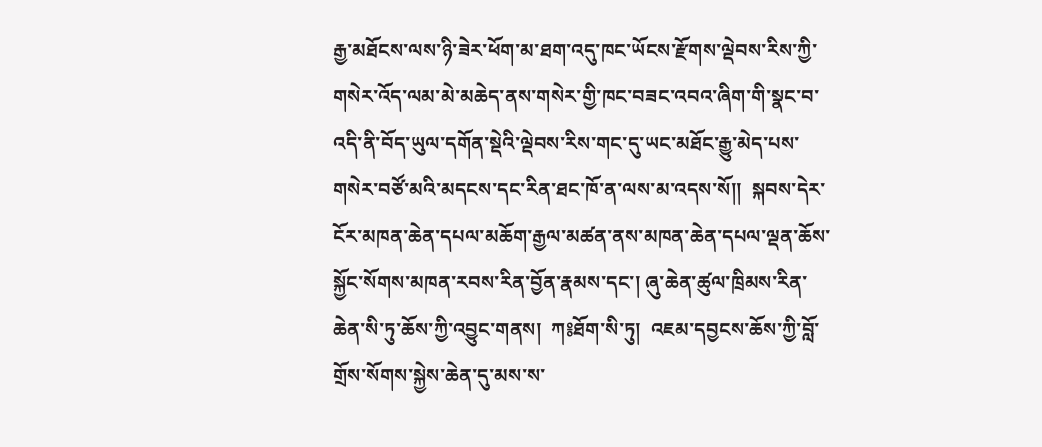རྒྱ་མཐོངས་ལས་ཉི་ཟེར་ཕོག་མ་ཐག་འདུ་ཁང་ཡོངས་རྫོགས་ལྡེབས་རིས་ཀྱི་གསེར་འོད་ལམ་མེ་མཆེད་ནས་གསེར་གྱི་ཁང་བཟང་འབའ་ཞིག་གི་སྣང་བ་འདི་ནི་བོད་ཡུལ་དགོན་སྡེའི་ལྡེབས་རིས་གང་དུ་ཡང་མཐོང་རྒྱུ་མེད་པས་གསེར་བཙོ་མའི་མདངས་དང་རིན་ཐང་ཁོ་ན་ལས་མ་འདས་སོ།།  སྐབས་དེར་ངོར་མཁན་ཆེན་དཔལ་མཆོག་རྒྱལ་མཚན་ནས་མཁན་ཆེན་དཔལ་ལྡན་ཆོས་སྐྱོང་སོགས་མཁན་རབས་རིན་བྱོན་རྣམས་དང་། ཞུ་ཆེན་ཚུལ་ཁྲིམས་རིན་ཆེན་སི་ཏུ་ཆོས་ཀྱི་འབྱུང་གནས།  ཀ༔ཐོག་སི་ཏུ།  འཇམ་དབྱངས་ཆོས་ཀྱི་བློ་གྲོས་སོགས་སྐྱེས་ཆེན་དུ་མས་ས་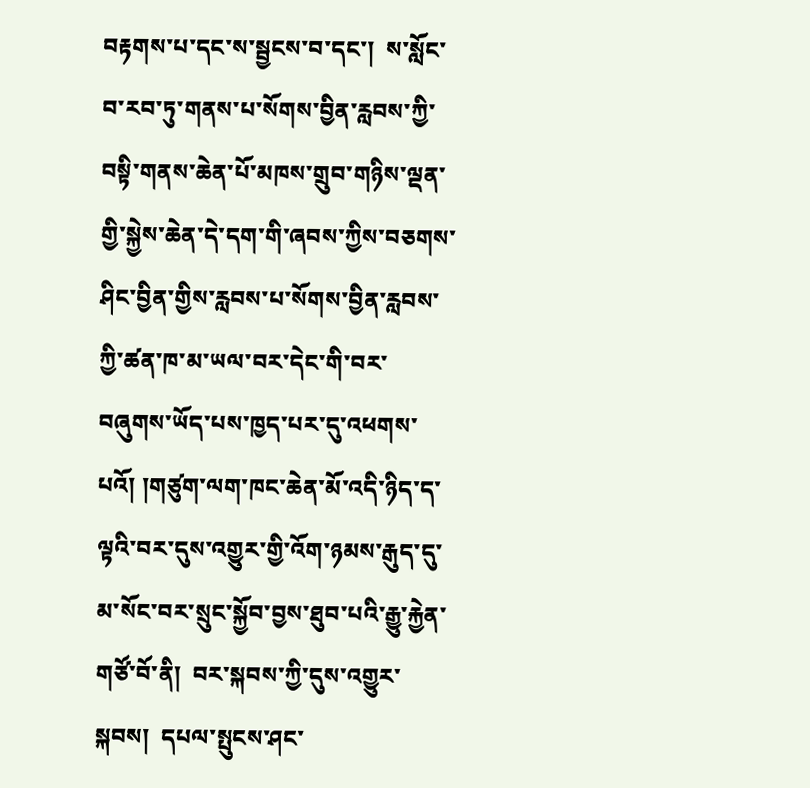བརྟགས་པ་དང་ས་སྦྱངས་བ་དང་།  ས་སློང་བ་རབ་ཏུ་གནས་པ་སོགས་བྱིན་རླབས་ཀྱི་བསྟི་གནས་ཆེན་པོ་མཁས་གྲུབ་གཉིས་ལྡན་གྱི་སྐྱེས་ཆེན་དེ་དག་གི་ཞབས་ཀྱིས་བཅགས་ཤིང་བྱིན་གྱིས་རླབས་པ་སོགས་བྱིན་རླབས་ཀྱི་ཚན་ཁ་མ་ཡལ་བར་དེང་གི་བར་བཞུགས་ཡོད་པས་ཁྱད་པར་དུ་འཕགས་པའོ། །གཙུག་ལག་ཁང་ཆེན་མོ་འདི་ཉིད་ད་ལྟའི་བར་དུས་འགྱུར་གྱི་འོག་ཉམས་རྒུད་དུ་མ་སོང་བར་སྲུང་སྐྱོབ་བྱས་ཐུབ་པའི་རྒྱུ་རྐྱེན་གཙོ་བོ་ནི།  བར་སྐབས་ཀྱི་དུས་འགྱུར་སྐབས།  དཔལ་སྤུངས་ཤང་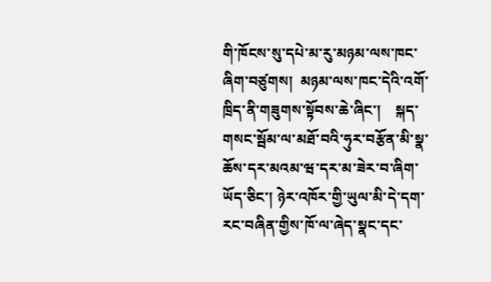གི་ཁོངས་སུ་དཔེ་མ་རུ་མཉམ་ལས་ཁང་ཞིག་བཙུགས།  མཉམ་ལས་ཁང་དེའི་འགོ་ཁྲིད་ནི་གཟུགས་སྟོབས་ཆེ་ཞིང་།    སྐད་གསང་སྦོམ་ལ་མཐོ་བའི་ཧུར་བརྩོན་མི་སྣ་ཆོས་དར་མའམ་ཝ་དར་མ་ཟེར་བ་ཞིག་ཡོད་ཅིང་། ཉེར་འཁོར་གྱི་ཡུལ་མི་དེ་དག་རང་བཞིན་གྱིས་ཁོ་ལ་ཞེད་སྣང་དང་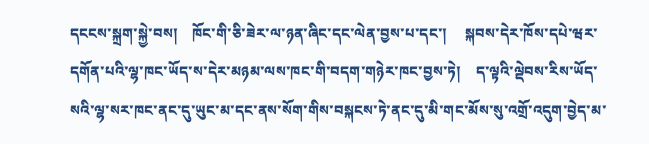དངངས་སྐྲག་སྐྱེ་བས།    ཁོང་གི་ཅི་ཟེར་ལ་ཉན་ཞིང་དང་ལེན་བྱས་པ་དང་།     སྐབས་དེར་ཁོས་དཔེ་ཝར་དགོན་པའི་ལྷ་ཁང་ཡོད་ས་དེར་མཉམ་ལས་ཁང་གི་བདག་གཉེར་ཁང་བྱས་ཏེ།    ད་ལྟའི་ལྡེབས་རིས་ཡོད་སའི་ལྷ་སར་ཁང་ནང་དུ་ཡུང་མ་དང་ནས་སོག་གིས་བསྐངས་ཏེ་ནང་དུ་མི་གང་མོས་སུ་འགྲོ་འདུག་བྱེད་མ་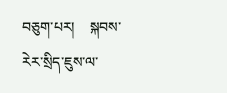བཅུག་པར།    སྐབས་རེར་སྲིད་ཇུས་ལ་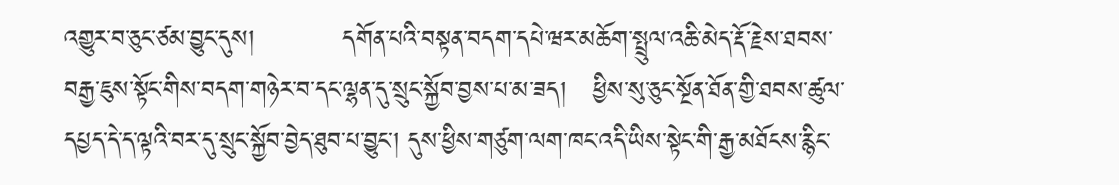འགྱུར་བ་ཅུང་ཙམ་བྱུང་དུས།          དགོན་པའི་བསྟན་བདག་དཔེ་ཝར་མཆོག་སྤྲུལ་འཆི་མེད་རྡོ་རྗེས་ཐབས་བརྒྱ་ཇུས་སྟོང་གིས་བདག་གཉེར་བ་དང་ལྷན་དུ་སྲུང་སྐྱོབ་བྱས་པ་མ་ཟད།   ཕྱིས་སུ་ཅུང་སྔོན་ཐོན་གྱི་ཐབས་ཚུལ་དཔྱད་དེ་ད་ལྟའི་བར་དུ་སྲུང་སྐྱོབ་བྱེད་ཐུབ་པ་བྱུང་། དུས་ཕྱིས་གཙུག་ལག་ཁང་འདི་ཡིས་སྟེང་གི་རྒྱ་མཐོངས་རྙིང་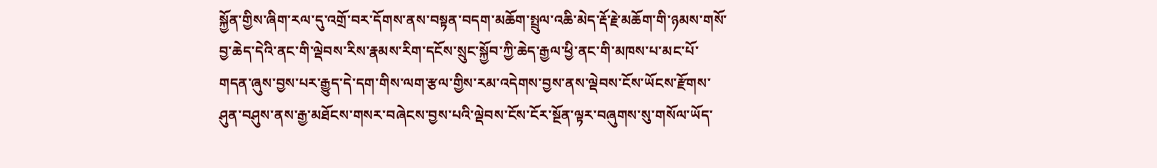སྐྱོན་གྱིས་ཞིག་རལ་དུ་འགྲོ་བར་དོགས་ནས་བསྟན་བདག་མཆོག་སྤྲུལ་འཆི་མེད་རྡོ་རྗེ་མཆོག་གི་ཉམས་གསོ་བྱ་ཆེད་དེའི་ནང་གི་ལྡེབས་རིས་རྣམས་རིག་དངོས་སྲུང་སྐྱོབ་ཀྱི་ཆེད་རྒྱལ་ཕྱི་ནང་གི་མཁས་པ་མང་པོ་གདན་ཞུས་བྱས་པར་རྒྱུད་དེ་དག་གིས་ལག་རྩལ་གྱིས་རམ་འདེགས་བྱས་ནས་ལྡེབས་ངོས་ཡོངས་རྫོགས་ཤུན་བཤུས་ནས་རྒྱ་མཐོངས་གསར་བཞེངས་བྱས་པའི་ལྡེབས་ངོས་ངོར་སྔོན་ལྟར་བཞུགས་སུ་གསོལ་ཡོད་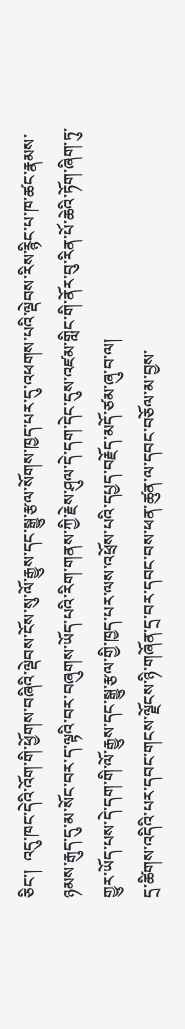ཅིང་།  འདུ་ཁང་དེའི་འོག་གི་ཕྱོགས་བཞིའི་ལྡེབས་ངོས་སུ་ལོ་རྒྱུས་དང་སྒྱུ་རྩལ་སོགས་ཁྱད་པར་དུ་འཕགས་པའི་ལྡེབས་རིས་རྙིང་པ་ཁ་ཚང་རྣམས་ཉམས་རྒུད་དུ་མ་སོང་བར་ད་ལྟའི་བར་བཞུགས་ཡོད་པའི་རིག་གནས་ཀྱི་རྗེས་ཤུལ་དེ་དག་དེང་དུས་འཛམ་གླིང་གི་ནོར་བུ་རིན་པོ་ཆེའི་ཏོག་ཞིག་ཏུ་གྱུར་ཡོད་པས་དེ་དག་གི་ལོ་རྒྱུས་དང་སྒྱུ་རྩལ་གྱི་ཁྱད་པར་ལས་འཕྲོས་པའི་དཔྱད་བརྗོད་མདོ་ཙམ་ཞུ་བ་ལ།
དྲ་ཚིགས་འདིའི་པར་དབང་གངས་ལྗོངས་ཉི་གཞོན་དྲ་བར་དབང་བས་ཕན་ཚུན་ལ་དབང་བཅོལ་མ་བྱས་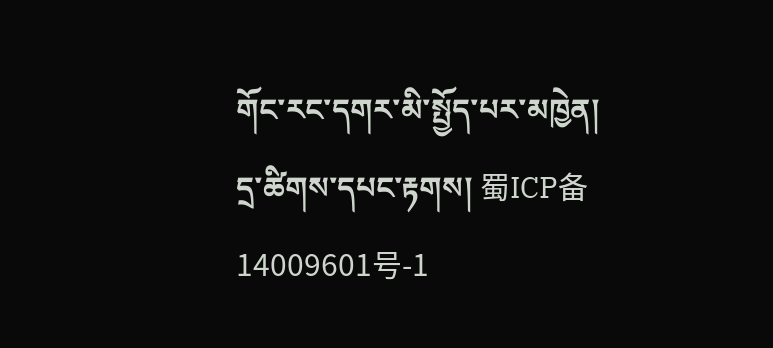གོང་རང་དགར་མི་སྤྱོད་པར་མཁྱེན།
དྲ་ཚིགས་དཔང་རྟགས། 蜀ICP备14009601号-1